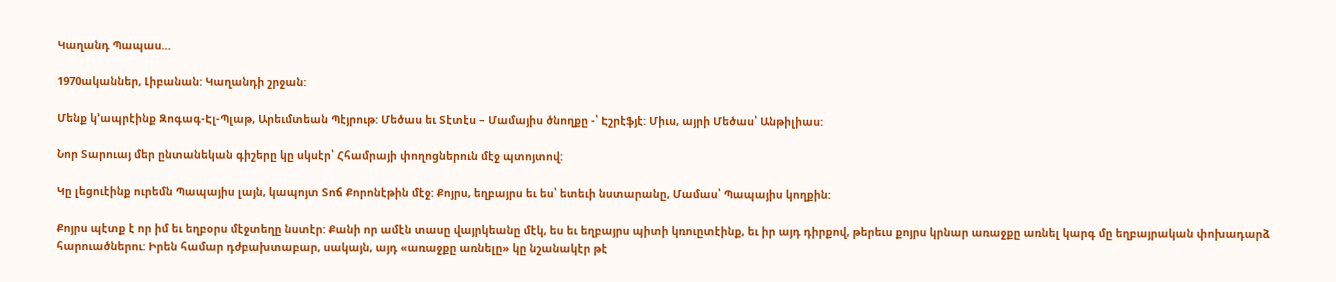Կաղանդ Պապաս…

1970ականներ, Լիբանան: Կաղանդի շրջան:

Մենք կ’ապրէինք Զոգագ-Էլ-Պլաթ, Արեւմտեան Պէյրութ: Մեծաս եւ Տէտէս – Մամայիս ծնողքը -՝ Էշրէֆյէ: Միւս, այրի Մեծաս՝ Անթիլիաս:

Նոր Տարուայ մեր ընտանեկան գիշերը կը սկսէր՝ Հհամրայի փողոցներուն մէջ պտոյտով:

Կը լեցուէինք ուրեմն Պապայիս լայն, կապոյտ Տոճ Քորոնէթին մէջ: Քոյրս, եղբայրս եւ ես՝ ետեւի նստարանը, Մամաս՝ Պապայիս կողքին:

Քոյրս պէտք է որ իմ եւ եղբօրս մէջտեղը նստէր: Քանի որ ամէն տասը վայրկեանը մէկ, ես եւ եղբայրս պիտի կռուըտէինք, եւ իր այդ դիրքով, թերեւս քոյրս կրնար առաջքը առնել կարգ մը եղբայրական փոխադարձ հարուածներու: Իրեն համար դժբախտաբար, սակայն, այդ «առաջքը առնելը» կը նշանակէր թէ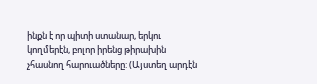ինքն է որ պիտի ստանար, երկու կողմերէն, բոլոր իրենց թիրախին չհասնող հարուածները: (Այստեղ արդէն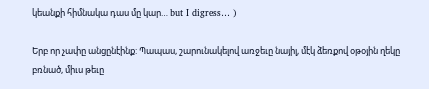կեանքի հիմնակա դաս մը կար… but I digress… )

Երբ որ չափը անցընէինք: Պապաս, շարունակելով առջեւը նայիլ, մէկ ձեռքով օթօյին ղեկը բռնած, միւս թեւը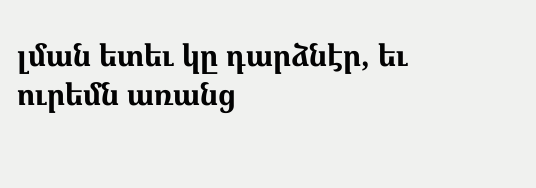լման ետեւ կը դարձնէր, եւ ուրեմն առանց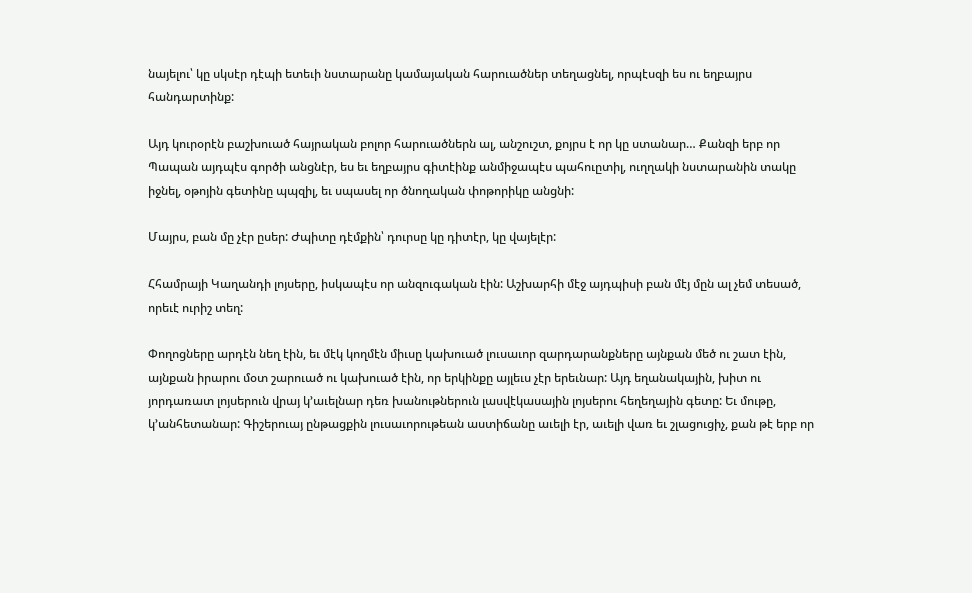նայելու՝ կը սկսէր դէպի ետեւի նստարանը կամայական հարուածներ տեղացնել, որպէսզի ես ու եղբայրս հանդարտինք:

Այդ կուրօրէն բաշխուած հայրական բոլոր հարուածներն ալ, անշուշտ, քոյրս է որ կը ստանար… Քանզի երբ որ Պապան այդպէս գործի անցնէր, ես եւ եղբայրս գիտէինք անմիջապէս պահուըտիլ, ուղղակի նստարանին տակը իջնել, օթոյին գետինը պպզիլ, եւ սպասել որ ծնողական փոթորիկը անցնի:

Մայրս, բան մը չէր ըսեր: Ժպիտը դէմքին՝ դուրսը կը դիտէր, կը վայելէր:

Հհամրայի Կաղանդի լոյսերը, իսկապէս որ անզուգական էին: Աշխարհի մէջ այդպիսի բան մէյ մըն ալ չեմ տեսած, որեւէ ուրիշ տեղ:

Փողոցները արդէն նեղ էին, եւ մէկ կողմէն միւսը կախուած լուսաւոր զարդարանքները այնքան մեծ ու շատ էին, այնքան իրարու մօտ շարուած ու կախուած էին, որ երկինքը այլեւս չէր երեւնար: Այդ եղանակային, խիտ ու յորդառատ լոյսերուն վրայ կ’աւելնար դեռ խանութներուն լասվէկասային լոյսերու հեղեղային գետը: Եւ մութը, կ’անհետանար: Գիշերուայ ընթացքին լուսաւորութեան աստիճանը աւելի էր, աւելի վառ եւ շլացուցիչ, քան թէ երբ որ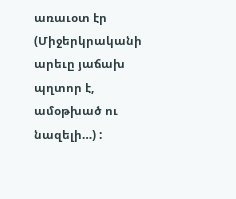առաւօտ էր (Միջերկրականի արեւը յաճախ պղտոր է, ամօթխած ու նազելի…) :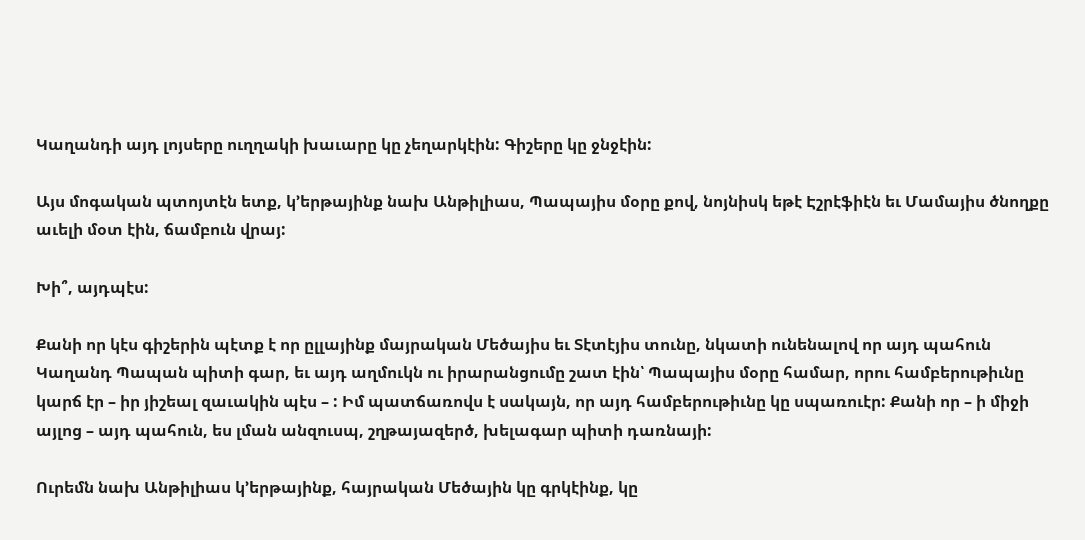Կաղանդի այդ լոյսերը ուղղակի խաւարը կը չեղարկէին: Գիշերը կը ջնջէին:

Այս մոգական պտոյտէն ետք, կ’երթայինք նախ Անթիլիաս, Պապայիս մօրը քով, նոյնիսկ եթէ Էշրէֆիէն եւ Մամայիս ծնողքը աւելի մօտ էին, ճամբուն վրայ:

Խի՞, այդպէս:

Քանի որ կէս գիշերին պէտք է որ ըլլայինք մայրական Մեծայիս եւ Տէտէյիս տունը, նկատի ունենալով որ այդ պահուն Կաղանդ Պապան պիտի գար, եւ այդ աղմուկն ու իրարանցումը շատ էին՝ Պապայիս մօրը համար, որու համբերութիւնը կարճ էր – իր յիշեալ զաւակին պէս – : Իմ պատճառովս է սակայն, որ այդ համբերութիւնը կը սպառուէր: Քանի որ – ի միջի այլոց – այդ պահուն, ես լման անզուսպ, շղթայազերծ, խելագար պիտի դառնայի:

Ուրեմն նախ Անթիլիաս կ’երթայինք, հայրական Մեծային կը գրկէինք, կը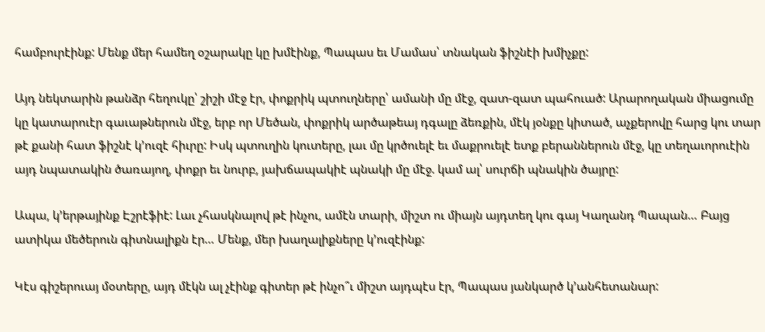համբուրէինք: Մենք մեր համեղ օշարակը կը խմէինք, Պապաս եւ Մամաս՝ տնական ֆիշնէի խմիչքը:

Այդ նեկտարին թանձր հեղուկը՝ շիշի մէջ էր, փոքրիկ պտուղները՝ ամանի մը մէջ, զատ-զատ պահուած: Արարողական միացումը կը կատարուէր գաւաթներուն մէջ, երբ որ Մեծան, փոքրիկ արծաթեայ դգալը ձեռքին, մէկ յօնքը կիտած, աչքերովը հարց կու տար թէ քանի հատ ֆիշնէ կ’ուզէ հիւրը: Իսկ պտուղին կուտերը, լաւ մը կրծուելէ եւ մաքրուելէ ետք բերաններուն մէջ, կը տեղաւորուէին այդ նպատակին ծառայող, փոքր եւ նուրբ, յախճապակիէ պնակի մը մէջ. կամ ալ՝ սուրճի պնակին ծայրը:

Ապա, կ’երթայինք Էշրէֆիէ: Լաւ չհասկնալով թէ ինչու, ամէն տարի, միշտ ու միայն այդտեղ կու գայ Կաղանդ Պապան… Բայց ատիկա մեծերուն գիտնալիքն էր… Մենք, մեր խաղալիքները կ’ուզէինք:

Կէս գիշերուայ մօտերը, այդ մէկն ալ չէինք գիտեր թէ ինչո՞ւ միշտ այդպէս էր, Պապաս յանկարծ կ’անհետանար: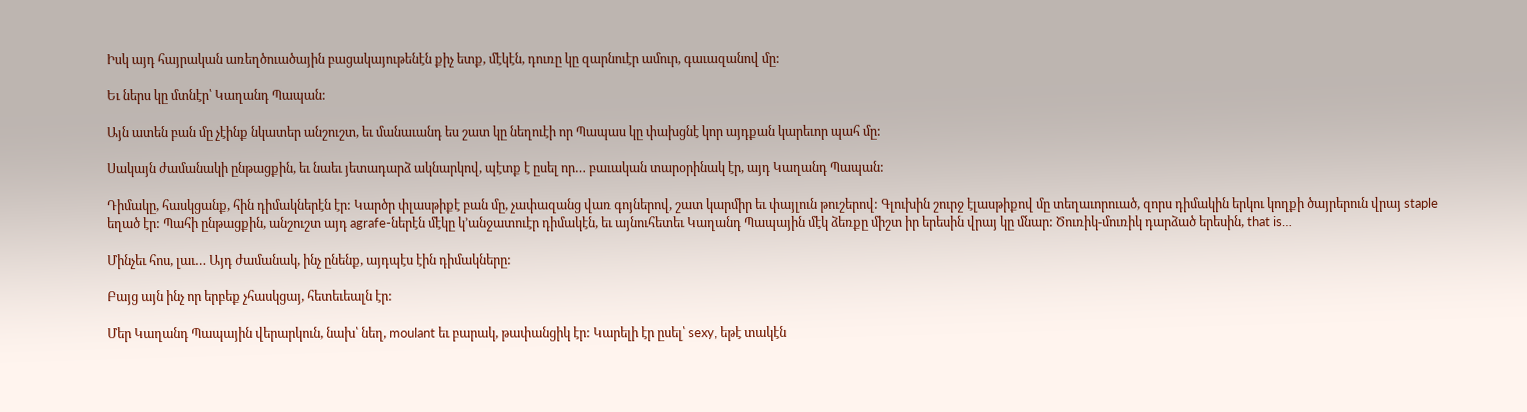Իսկ այդ հայրական առեղծուածային բացակայութենէն քիչ ետք, մէկէն, դուռը կը զարնուէր ամուր, գաւազանով մը:

Եւ ներս կը մտնէր՝ Կաղանդ Պապան:

Այն ատեն բան մը չէինք նկատեր անշուշտ, եւ մանաւանդ ես շատ կը նեղուէի որ Պապաս կը փախցնէ կոր այդքան կարեւոր պահ մը:

Սակայն ժամանակի ընթացքին, եւ նաեւ յետադարձ ակնարկով, պէտք է ըսել որ… բաւական տարօրինակ էր, այդ Կաղանդ Պապան:

Դիմակը, հասկցանք, հին դիմակներէն էր: Կարծր փլասթիքէ բան մը, չափազանց վառ գոյներով, շատ կարմիր եւ փայլուն թուշերով: Գլուխին շուրջ էլասթիքով մը տեղաւորուած, զորս դիմակին երկու կողքի ծայրերուն վրայ staple եղած էր: Պահի ընթացքին, անշուշտ այդ agrafe-ներէն մէկը կ’անջատուէր դիմակէն, եւ այնուհետեւ Կաղանդ Պապային մէկ ձեռքը միշտ իր երեսին վրայ կը մնար: Ծուռիկ-մուռիկ դարձած երեսին, that is…

Մինչեւ հոս, լաւ… Այդ ժամանակ, ինչ ընենք, այդպէս էին դիմակները:

Բայց այն ինչ որ երբեք չհասկցայ, հետեւեալն էր:

Մեր Կաղանդ Պապային վերարկուն, նախ՝ նեղ, moulant եւ բարակ, թափանցիկ էր: Կարելի էր ըսել՝ sexy, եթէ տակէն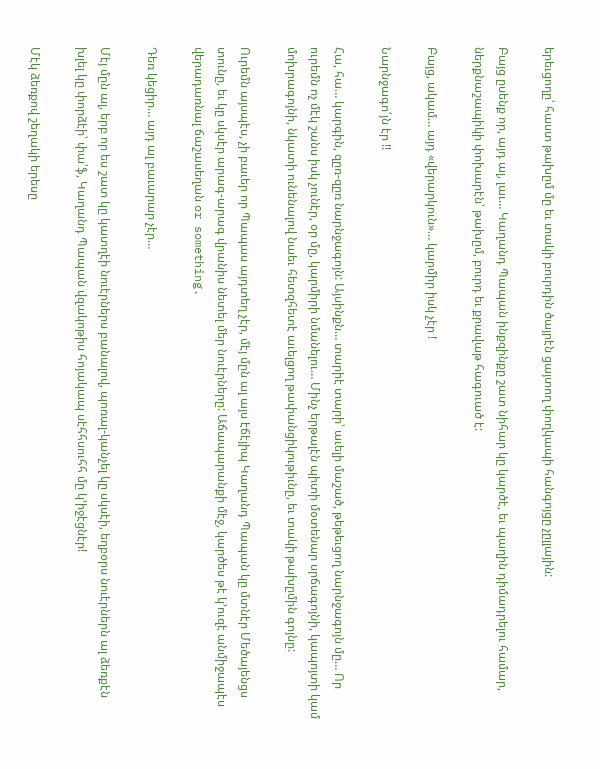երեւցողը՝ հաստ թախըմ մը եւ տակի բուրդին ծայրէն ցայտող փողկապի հանգոյցը չըլլային:

Բայց ըսենք որ, այդ ալ, լաւ… Կաղանդ Պապան ինքզինքը շատ նիհար կը կարծէ, եւ պաղին դիմադրելու համար, ներքնաշապիկի փոխարէն՝ թախըմ, բուրդ եւ քրավաթ հագուած է:

Բայց, ակամ… այդ «վերարկուն»… կարմիր իսկ չէր !

Նարնջագո՛յն էր !!

Հա, հա… կարգին, զըռ-զըռ նարնջագոյն: Այսինքն… տարիէ տարի՝ աւելի մաշած, թեթեւցող նարնջագոյն մը… Որ ուրեմն ոչ մէկ շանս իսկ չունէր, օր մը, կարմիրի նմանելու… Մինչ երթալէն պիտի մօտենար սրճագոյնի, կապոյտի կամ մոխրագոյնի, նկատի ունենալով նաեւ հետզհետէ աւելցող թափանցիկութիւնը, եւ տակի թախըմին գոյնը:

Ուրեմն այսպէս, չի բաւեր որ Պապաս այդտեղ չէր, մէյ մըն ալ այս էճէյիպ Կաղանդ Պապան կը մտնէր Մեծայենցս տունը, եւ կը սկսէր արագ-արագ վրանիս նետել մեր նուէրները: Աճապարանքի մէջ, կարծես թէ կ’ուզէ անմիջապէս վերադառնալ ճաշասեղան or something.

Դեռ կեցիր… այդ ալ բաւարար չէր…

Մէյ մըն ալ, երբ որ ես շատ կը կատղէի նուէրներս բանալով, պոռալ-կանչել կը սկսէի, եղբօրս նուէրներն ալ ձեռքէն խլել կը փորձէի՝ փա՛ֆ, Կաղանդ Պապան վզակոթիս հոյակապ սէհհսուհհ մը կ’իջէցնէր!

Մէկ ձեռքով շեղակի երեսը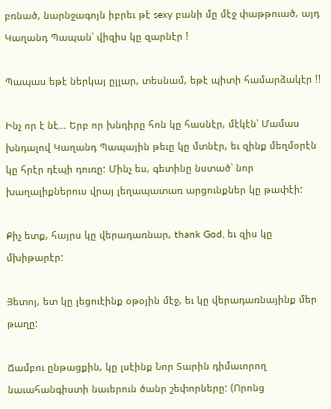բռնած, նարնջագոյն իբրեւ թէ sexy բանի մը մէջ փաթթուած, այդ Կաղանդ Պապան՝ վիզիս կը զարնէր !

Պապաս եթէ ներկայ ըլլար, տեսնամ, եթէ պիտի համարձակէր !!

Ինչ որ է նէ… Երբ որ խնդիրը հոն կը հասնէր, մէկէն՝ Մամաս խնդալով Կաղանդ Պապային թեւը կը մտնէր, եւ զինք մեղմօրէն կը հրէր դէպի դուռը: Մինչ ես, գետինը նստած՝ նոր խաղալիքներուս վրայ լեղապատառ արցունքներ կը թափէի:

Քիչ ետք, հայրս կը վերադառնար, thank God, եւ զիս կը մխիթարէր:

Յետոյ, ետ կը լեցուէինք օթօյին մէջ, եւ կը վերադառնայինք մեր թաղը:

Ճամբու ընթացքին, կը լսէինք Նոր Տարին դիմաւորող նաւահանգիստի նաւերուն ծանր շեփորները: (Որոնց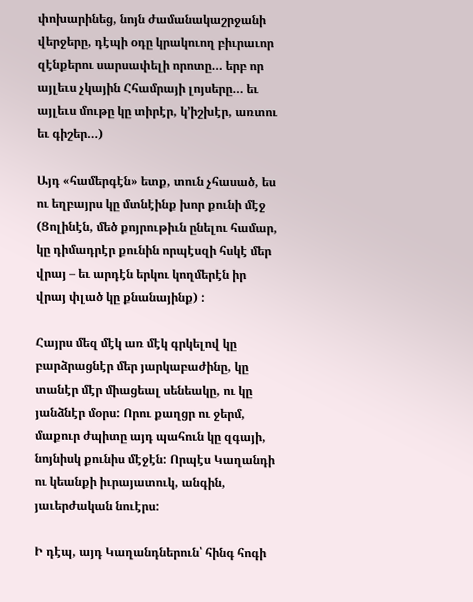փոխարինեց, նոյն ժամանակաշրջանի վերջերը, դէպի օդը կրակուող բիւրաւոր զէնքերու սարսափելի որոտը… երբ որ այլեւս չկային Հհամրայի լոյսերը… եւ այլեւս մութը կը տիրէր, կ’իշխէր, առտու եւ գիշեր…)

Այդ «համերգէն» ետք, տուն չհասած, ես ու եղբայրս կը մտնէինք խոր քունի մէջ (Ցոլինէն, մեծ քոյրութիւն ընելու համար, կը դիմադրէր քունին որպէսզի հսկէ մեր վրայ – եւ արդէն երկու կողմերէն իր վրայ փլած կը քնանայինք) :

Հայրս մեզ մէկ առ մէկ գրկելով կը բարձրացնէր մեր յարկաբաժինը, կը տանէր մէր միացեալ սենեակը, ու կը յանձնէր մօրս: Որու քաղցր ու ջերմ, մաքուր ժպիտը այդ պահուն կը զգայի, նոյնիսկ քունիս մէջէն: Որպէս Կաղանդի ու կեանքի իւրայատուկ, անգին, յաւերժական նուէրս:

Ի դէպ, այդ Կաղանդներուն՝ հինգ հոգի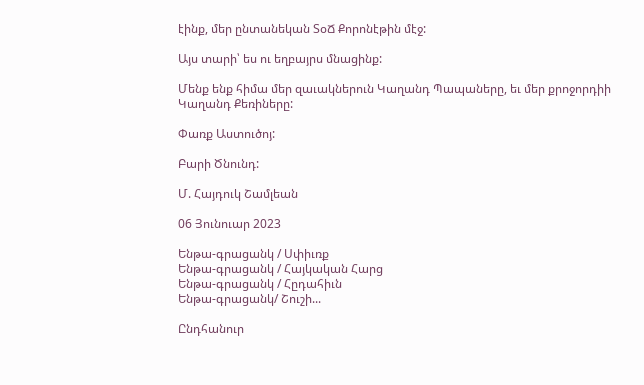էինք, մեր ընտանեկան ՏօՃ Քորոնէթին մէջ:

Այս տարի՝ ես ու եղբայրս մնացինք:

Մենք ենք հիմա մեր զաւակներուն Կաղանդ Պապաները, եւ մեր քրոջորդիի Կաղանդ Քեռիները:

Փառք Աստուծոյ:

Բարի Ծնունդ:

Մ. Հայդուկ Շամլեան

06 Յունուար 2023

Ենթա-գրացանկ / Սփիւռք
Ենթա-գրացանկ / Հայկական Հարց
Ենթա-գրացանկ / Հըդահիւն
Ենթա-գրացանկ/ Շուշի...

Ընդհանուր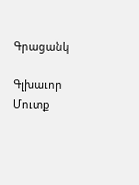Գրացանկ

Գլխաւոր Մուտք